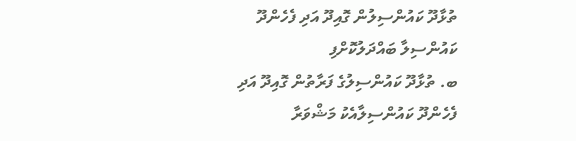ތުޅާދޫ ކައުންސިލުން ގޮއިދޫ އަދި ފެހެންދޫ ކައުންސިލާ ބައްދަލުކޮށްފި
ބ. ތުޅާދޫ ކައުންސިލުގެ ފަރާތުން ގޮއިދޫ އަދި ފެހެންދޫ ކައުންސިލާއެކު މަޝްވަރާ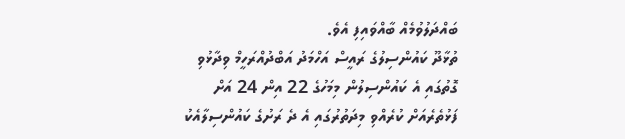ބައްދަލުވުމެއް ބާއްވައިފި އެވެ.
ތުޅާދޫ ކައުންސިލުގެ ރައީސް އަހްމަދު އަބްދުއްރަހީމް ވިދާޅުވި ގޮތުގައި އެ ކައުންސިލުން މިމަހުގެ 22 އިން 24 އަށް ފަޅުތެރެއަށް ކުރެއްވި މިދަތުރުގައި އެ ދެ ރަށުގެ ކައުންސިލާއެކު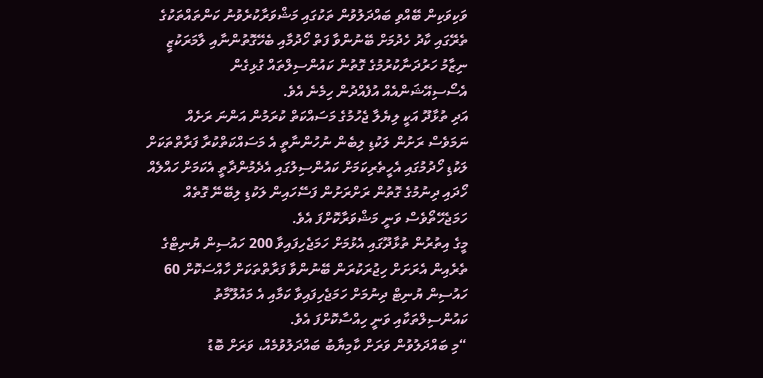ވަކިވަކިން ބޭއްވި ބައްދަލުވުން ތަކުގައި މަޝްވަރާކުރެވުނު ކަންތައްތަކުގެ ތެރޭގައި ކާދު ހެދުމަށް ބޭނުންވާ ފަތް ހޯދުމާއި ބެހޭގޮތުންނާއި ލާމަރަކުޒީ ނިޒާމު ހަރުދަނާކުރުމުގެ ގޮތުން ކައުންސިލްތައް ގުޅިގެން އެސޯސިއޭޝަންއެއް އުފެއްދުން ހިމެނެ އެވެ.
އަދި ތުޅާދޫ އަކީ ލިޔެލާ ޖެހުމުގެ މަސައްކަތް ކުރަމުން އަންނަ ރަށެއް ނަމަވެސް ރަށުން ލަކުޑި ލިބެން ނުހުންނާތީ އެ މަސައްކަތްކުރާ ފަރާތްތަކަށް ލަކުޑި ހޯދުމުގައި އެހީތެރިކަމަށް ކައުންސިލުގައި އެދެމުންދާތީ އެކަމަށް ހައްލެއް ހޯދައި ދިނުމުގެ ގޮތުން ރަށްރަށުން ފަސޭހައިން ލަކުޑި ލިބޭނޭ ގޮތެއް ހަމަޖެހޭތޯވެސް ވަނީ މަޝްވަރާކޮށްފަ އެވެ.
މީގެ އިތުރުން ތުޅާދޫގައި އެޅުމަށް ހަމަޖެހިފައިވާ 200 ހައުސިން ޔުނިޓްގެ ތެރެއިން އެރަށަށް ހިޖުރަކުރަން ބޭނުންވާ ފަރާތްތަކަށް ހާއްސަކޮށް 60 ހައުސިން ޔުނިޓް ދިނުމަށް ހަމަޖެހިފައިވާ ކަމާއި އެ މައުލޫމާތު ކައުންސިލްތަކާއި ވަނީ ހިއްސާކޮށްފަ އެވެ.
“މި ބައްދަލުވުން ވަރަށް ކާމިޔާބު ބައްދަލުވުމެއް، ވަރަށް ބޮޑު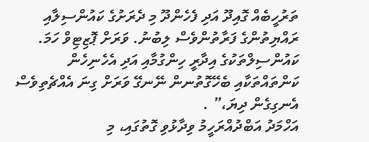ތަރުހީބެއް ގޮއިދޫ އަދި ފެހެންދޫ މި ދެރަށުގެ ކައުންސިލާއި ރައްޔިތުންގެ ފަރާތުންވެސް ލިބުނު. ވަރަށް ޕޮޒިޓިވް ހަމަ. ކައުންސިލްތަކުގެ އިދާރީ ހިންގުމާއި އަދި އެހެނިހެން ކަންތައްތަކާއި ބެހޭގޮތުނން ނޭނގޭ ވަރަށް ގިނަ އެއްޗެތިވެސް އެނގިގެން ދިޔަ،” .
އަހްމަދު އަބްދުއްރަހީމު ވިދާޅުވި ގޮތުގައި، މި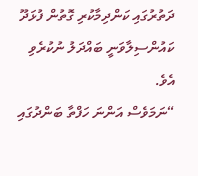ދަތުރުގައި ކަންދިމާކުރި ގޮތުން ފުޅަދޫ ކައުންސިލާވަނީ ބައްދަލު ނުކުރެވި އެވެ.
“ނަމަވެސް އަންނަ ހަފްތާ ބަންދުގައި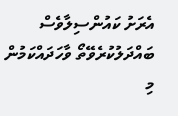އެރަށު ކައުންސިލާވެސް ބައްދަލުކުރެވޭތޯ ވާހަދައްކަމުން މި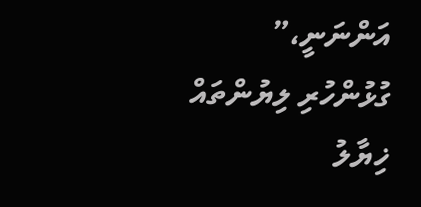އަންނަނީ،”
ގުޅުންހުރި ލިޔުންތައް
ޚިޔާލު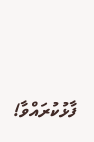ފާޅުކުރައްވާ!